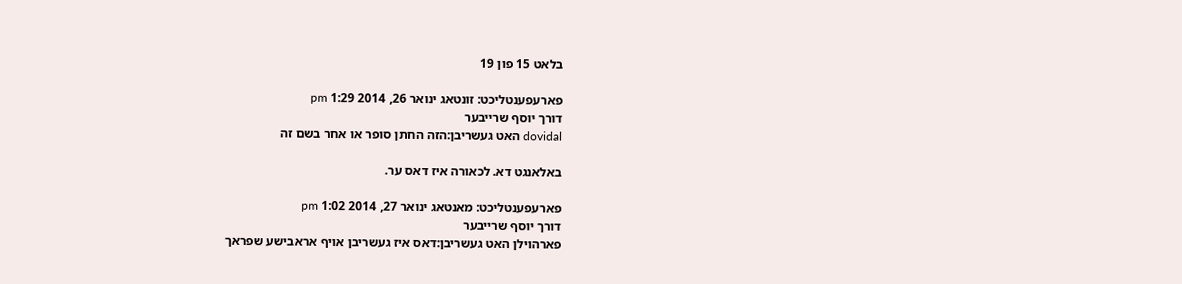בלאט 15 פון 19

פארעפענטליכט: זונטאג ינואר 26, 2014 1:29 pm
דורך יוסף שרייבער
dovidal האט געשריבן:הזה החתן סופר או אחר בשם זה

באלאנגט דא. לכאורה איז דאס ער.

פארעפענטליכט: מאנטאג ינואר 27, 2014 1:02 pm
דורך יוסף שרייבער
פארהוילן האט געשריבן:דאס איז געשריבן אויף אראבישע שפראך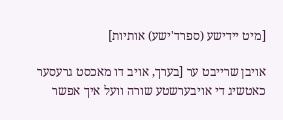[מיט יידישע (ספרד'ישע) אותיות]

אויבן שרייבט ער [בערך, אויב דו מאכסט גרעסער כאטשיג די אויבערשטע שורה וועל איך אפשר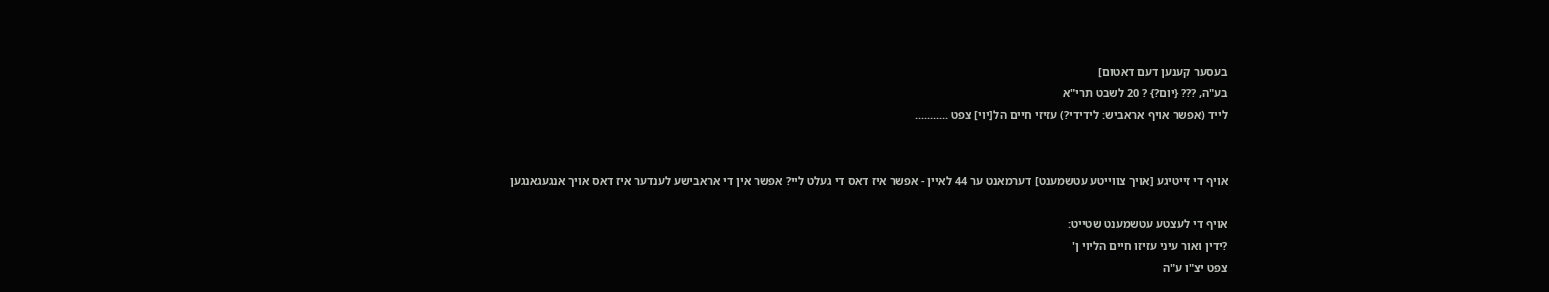בעסער קענען דעם דאטום]
בע"ה, ??? {יום?} ? 20 לשבט תרי"א
לייד (אפשר אויף אראביש: לידידי?) עזיזי חיים הל[יוי] צפט ...........


אויף די זייטיגע [אויך צווייטע עטשמענט] דערמאנט ער 44 לאיין - אפשר איז דאס די געלט ליי? אפשר אין די אראבישע לענדער איז דאס אויך אנגעגאנגען

אויף די לעצטע עטשמענט שטייט:
?ידין ואור עיני עזיזו חיים הליוי ן'
צפט יצ"ו ע"ה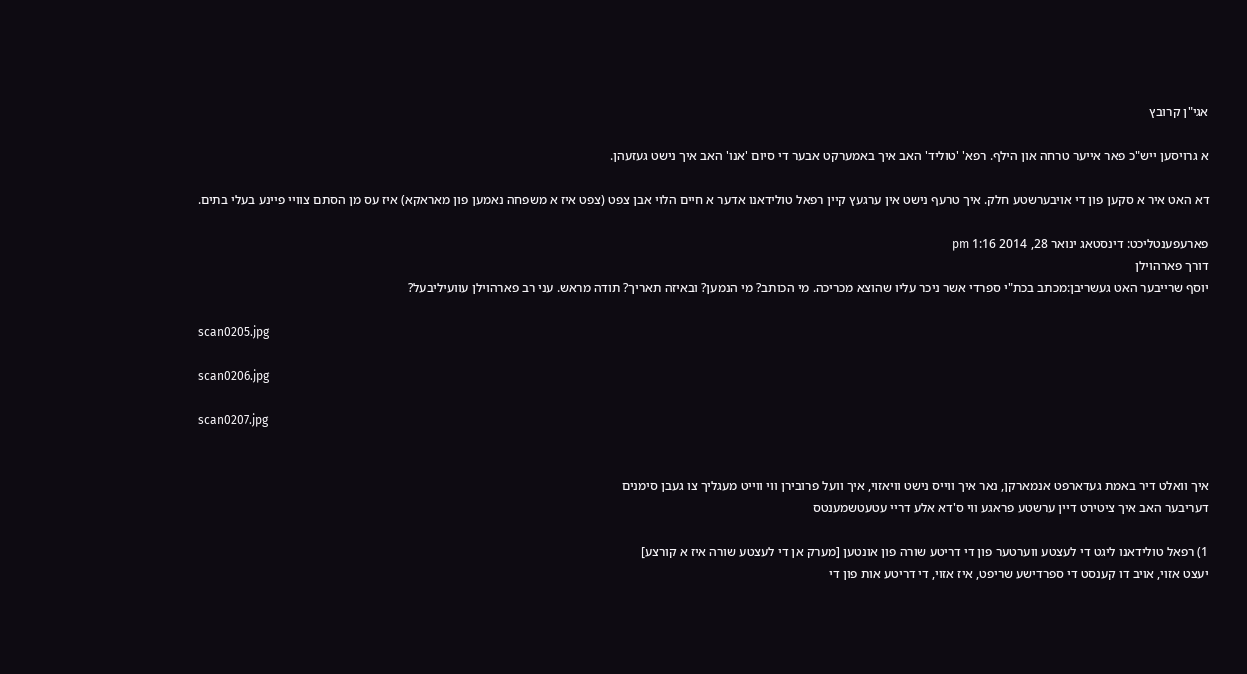אגי"ן קרובץ

א גרויסען ייש"כ פאר אייער טרחה און הילף. רפא' 'טוליד' האב איך באמערקט אבער די סיום 'אנו' האב איך נישט געזעהן.

דא האט איר א סקען פון די אויבערשטע חלק. איך טרעף נישט אין ערגעץ קיין רפאל טולידאנו אדער א חיים הלוי אבן צפט (צפט איז א משפחה נאמען פון מאראקא) איז עס מן הסתם צוויי פיינע בעלי בתים.

פארעפענטליכט: דינסטאג ינואר 28, 2014 1:16 pm
דורך פארהוילן
יוסף שרייבער האט געשריבן:מכתב בכת"י ספרדי אשר ניכר עליו שהוצא מכריכה. מי הכותב? מי הנמען? ובאיזה תאריך? תודה מראש. עני רב פארהוילן עוועיליבעל?

scan0205.jpg

scan0206.jpg

scan0207.jpg


איך וואלט דיר באמת געדארפט אנמארקן, נאר איך ווייס נישט וויאזוי, איך וועל פרובירן ווי ווייט מעגליך צו געבן סימנים
דעריבער האב איך ציטירט דיין ערשטע פראגע ווי ס'דא אלע דריי עטעטשמענטס

1) רפאל טולידאנו ליגט די לעצטע ווערטער פון די דריטע שורה פון אונטען [מערק אן די לעצטע שורה איז א קורצע]
יעצט אזוי, אויב דו קענסט די ספרדישע שריפט, איז אזוי, די דריטע אות פון די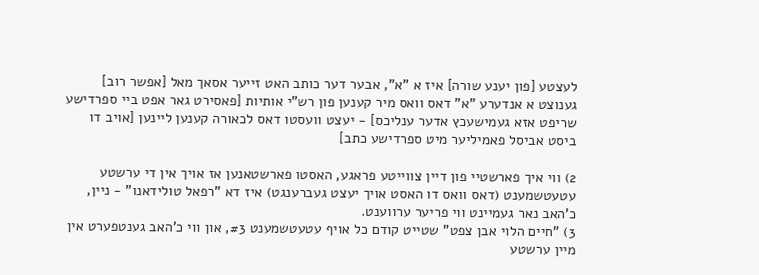לעצטע [פון יענע שורה] איז א "א", אבער דער כותב האט זייער אסאך מאל [אפשר רוב] גענוצט א אנדערע "א" דאס וואס מיר קענען פון רש"י אותיות [פאסירט גאר אפט ביי ספרדישע שריפט אזא געמישעכץ אדער ענליכס] - יעצט וועסטו דאס לכאורה קענען ליינען [אויב דו ביסט אביסל פאמיליער מיט ספרדישע כתב]

2) ווי איך פארשטיי פון דיין צווייטע פראגע, האסטו פארשטאנען אז אויך אין די ערשטע עטעטשמענט (דאס וואס דו האסט אויך יעצט געברענגט) איז דא "רפאל טולידאנו" - ניין, כ'האב נאר געמיינט ווי פריער ערווענט.
3) "חיים הלוי אבן צפט" שטייט קודם כל אויף עטעטשמענט #3, און ווי כ'האב גענטפערט אין מיין ערשטע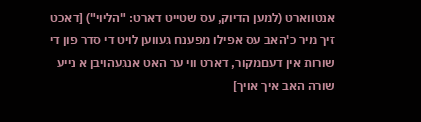אנטווארט (למען הדיוק, עס שטייט דארט: "הליוי") [דאכט זיך מיר כ'האב עס אפילו מפענח געווען לויט די סדר פון די שורות אין דעםמקור, דארט ווי ער האט אנגעהויבן א נייע שורה האב איך אויך]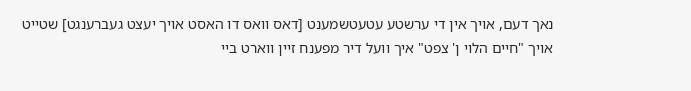נאך דעם, אויך אין די ערשטע עטעטשמענט [דאס וואס דו האסט אויך יעצט געברענגט] שטייט אויך "חיים הלוי ן' צפט" איך וועל דיר מפענח זיין ווארט ביי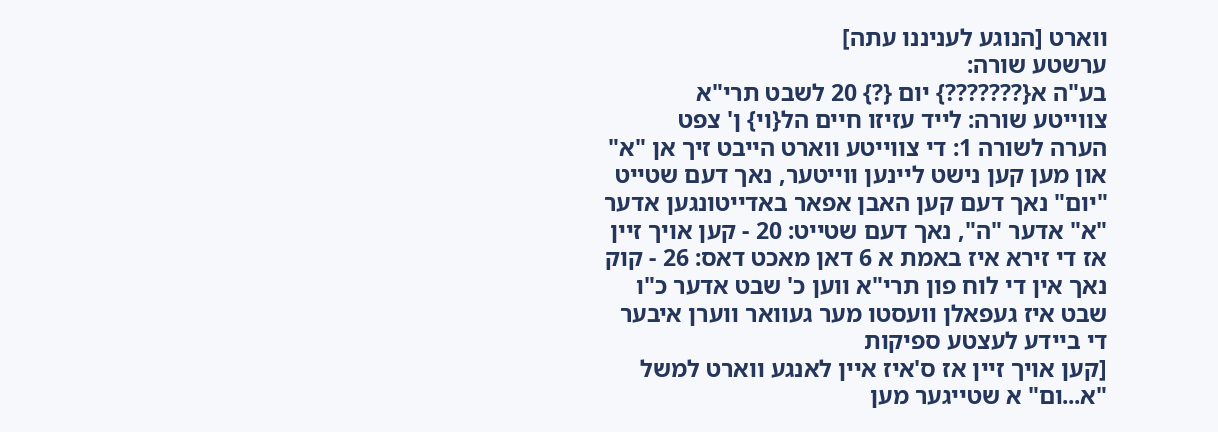ווארט [הנוגע לעניננו עתה]
ערשטע שורה:
בע"ה א{???????} יום {?} 20 לשבט תרי"א
צווייטע שורה: לייד עזיזו חיים הל{וי} ן' צפט
הערה לשורה 1: די צווייטע ווארט הייבט זיך אן "א" און מען קען נישט ליינען ווייטער, נאך דעם שטייט "יום" נאך דעם קען האבן אפאר באדייטונגען אדער "א" אדער "ה", נאך דעם שטייט: 20 - קען אויך זיין אז די זירא איז באמת א 6 דאן מאכט דאס: 26 - קוק נאך אין די לוח פון תרי"א ווען כ' שבט אדער כ"ו שבט איז געפאלן וועסטו מער געוואר ווערן איבער די ביידע לעצטע ספיקות
[קען אויך זיין אז ס'איז איין לאנגע ווארט למשל "א...ום" א שטייגער מען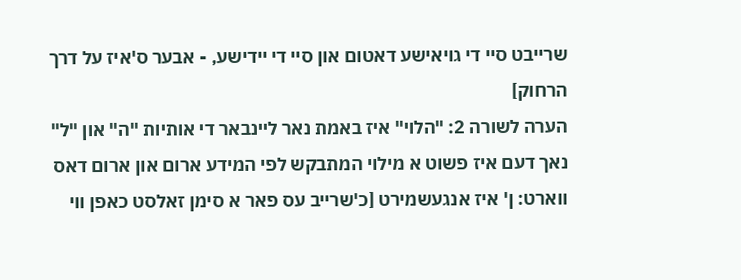שרייבט סיי די גויאישע דאטום און סיי די יידישע, - אבער ס'איז על דרך הרחוק]
הערה לשורה 2: "הלוי" איז באמת נאר ליינבאר די אותיות "ה" און "ל" נאך דעם איז פשוט א מילוי המתבקש לפי המידע ארום און ארום דאס ווארט: ן' איז אנגעשמירט [כ'שרייב עס פאר א סימן זאלסט כאפן ווי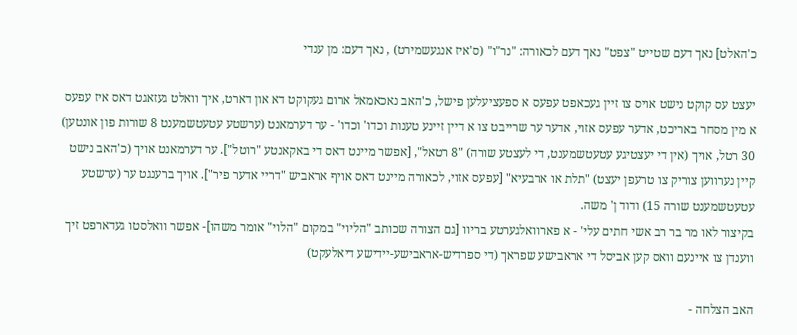כ'האלט] נאך דעם שטייט "צפט" נאך דעם לכאורה: "נר"ו" (ס'איז אנגעשמירט) , נאך דעם: מן ענדי

יעצט עס קוקט נישט אויס צו זיין געכאפט עפעס א ספעציעלען פישל, כ'האב נאכאמאל ארום געקוקט דא און דארט, איך וואלט געזאגט דאס איז עפעס א מין מסחר באריכט, אדער עפעס אזוי, אדער ער שרייבט צו א דיין זיינע טענות וכדו' וכדו' - ער דערמאנט (ערשטע עטעטשמענט 8 שורות פון אונטען) 30 רטל, אויך (אין די יעצטיגע עטעטשמענט, די לעצטע שורה) "8 רטאל", [אפשר מיינט דאס די באקאנטע "רוטל"]. ער דערמאנט אויך (כ'האב נישט קיין נערווען צוריק צו טרעפן יעצט) "תלת או ארבעיא" [עפעס אזוי, לכאורה מיינט דאס אויף אראביש "דריי אדער פיר"]. אויך ברענגט ער (ערשטע עטעטשמענט שורה 15) ודוד ן' משה.
בקיצור לאו מר בר רב אשי חתים עלי' - א פארוואלגערטע בריוו [גם הצורה שכותב "הליוי" במקום "הלוי" אומר משהו]- אפשר וואלסטו געדארפט זיך ווענדן צו איינעם וואס קען אביסל די אראבישע שפראך (די ספרדיש-אראבישע-יידישע דיאלעקט)

האב הצלחה -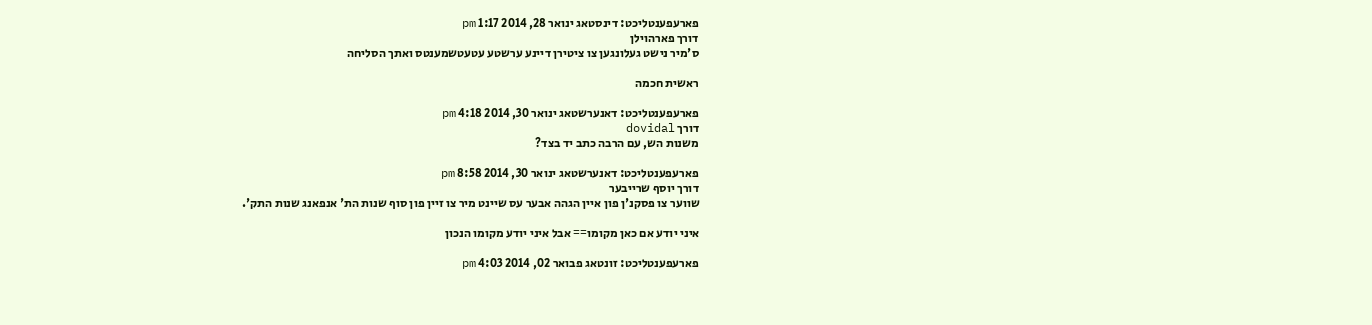פארעפענטליכט: דינסטאג ינואר 28, 2014 1:17 pm
דורך פארהוילן
ס'מיר נישט געלונגען צו ציטירן דיינע ערשטע עטעטשמענטס ואתך הסליחה

ראשית חכמה

פארעפענטליכט: דאנערשטאג ינואר 30, 2014 4:18 pm
דורך dovidal
משנות הש, עם הרבה כתב יד בצד?

פארעפענטליכט: דאנערשטאג ינואר 30, 2014 8:58 pm
דורך יוסף שרייבער
שווער צו פסקנ'ן פון איין הגהה אבער עס שיינט מיר צו זיין פון סוף שנות הת' אנפאנג שנות התק'.

איני יודע אם כאן מקומו== אבל איני יודע מקומו הנכון

פארעפענטליכט: זונטאג פבואר 02, 2014 4:03 pm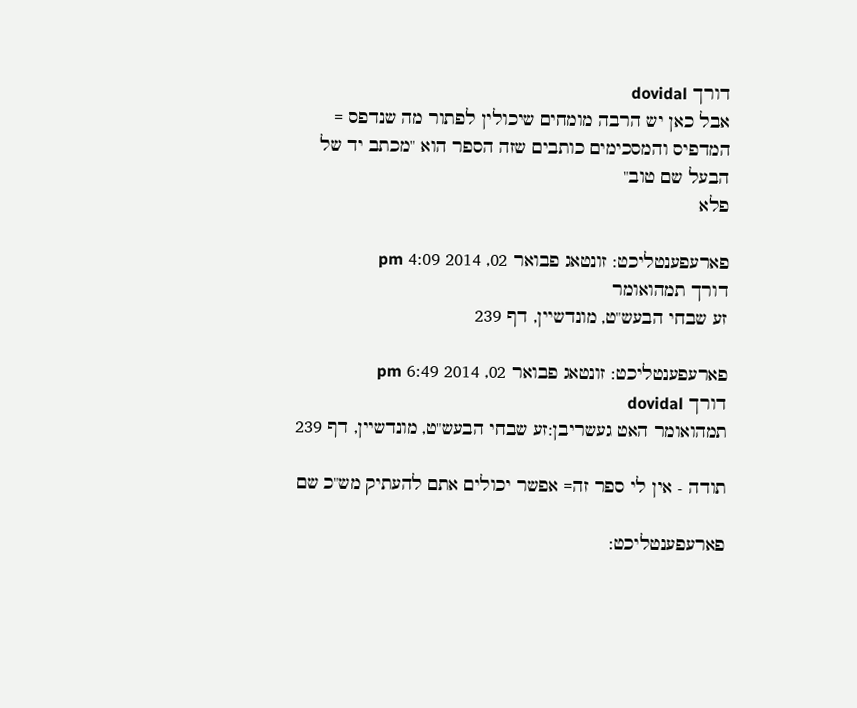דורך dovidal
אבל כאן יש הרבה מומחים שיכולין לפתור מה שנדפס = המדפיס והמסכימים כותבים שזה הספר הוא "מכתב יד של הבעל שם טוב"
פלא

פארעפענטליכט: זונטאג פבואר 02, 2014 4:09 pm
דורך תמהואומר
זע שבחי הבעש"ט, מונדשיין, דף 239

פארעפענטליכט: זונטאג פבואר 02, 2014 6:49 pm
דורך dovidal
תמהואומר האט געשריבן:זע שבחי הבעש"ט, מונדשיין, דף 239

תודה - אין לי ספר זה= אפשר יכולים אתם להעתיק מש"כ שם

פארעפענטליכט: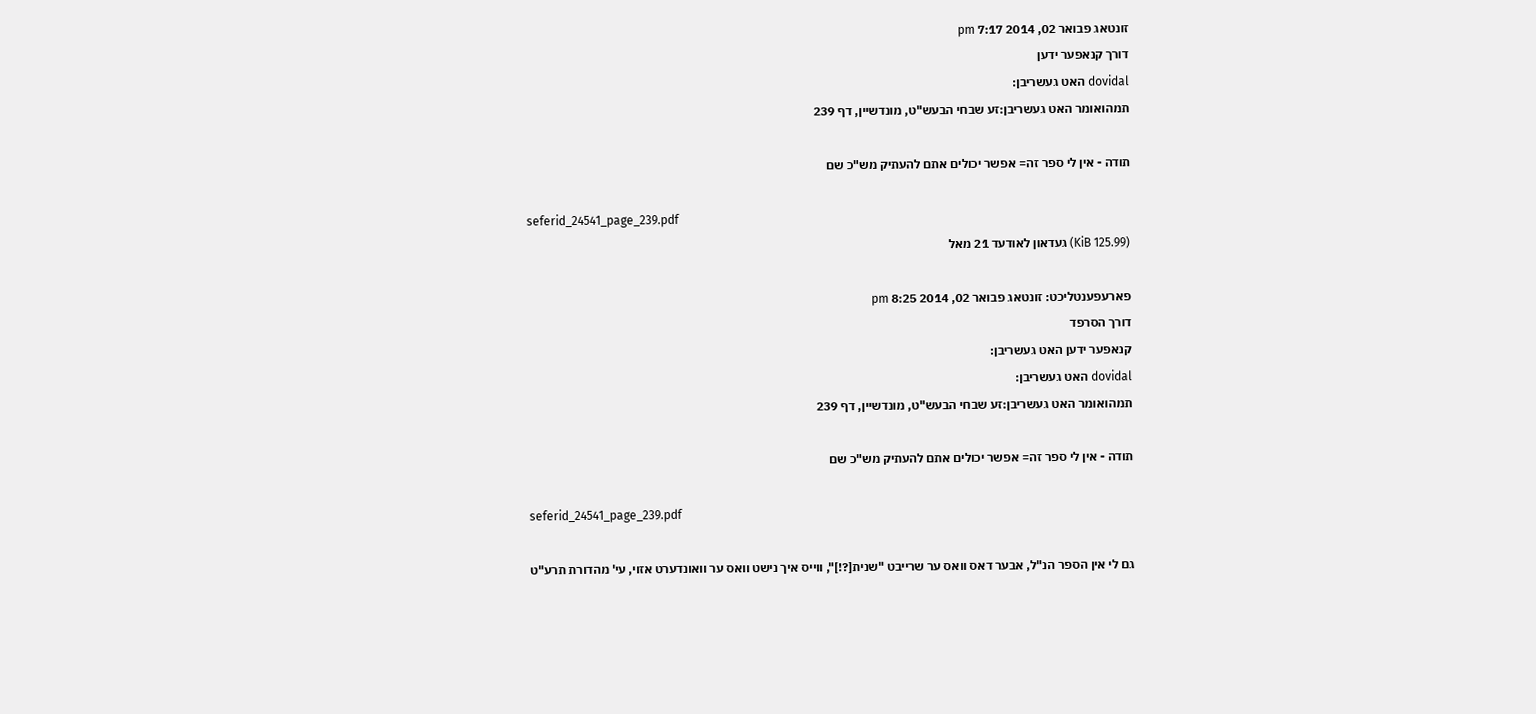זונטאג פבואר 02, 2014 7:17 pm
דורך קנאפער ידען
dovidal האט געשריבן:
תמהואומר האט געשריבן:זע שבחי הבעש"ט, מונדשיין, דף 239

תודה - אין לי ספר זה= אפשר יכולים אתם להעתיק מש"כ שם

seferid_24541_page_239.pdf
(125.99 KiB) געדאון לאודעד 21 מאל

פארעפענטליכט: זונטאג פבואר 02, 2014 8:25 pm
דורך הסרפד
קנאפער ידען האט געשריבן:
dovidal האט געשריבן:
תמהואומר האט געשריבן:זע שבחי הבעש"ט, מונדשיין, דף 239

תודה - אין לי ספר זה= אפשר יכולים אתם להעתיק מש"כ שם

seferid_24541_page_239.pdf

גם לי אין הספר הנ"ל, אבער דאס וואס ער שרייבט "שנית[?!]", ווייס איך נישט וואס ער וואונדערט אזוי, עי' מהדורת תרע"ט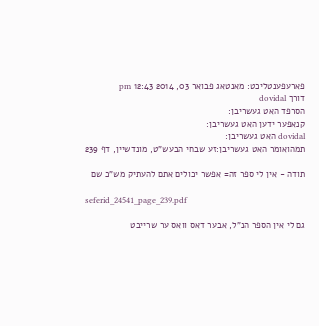פארעפענטליכט: מאנטאג פבואר 03, 2014 12:43 pm
דורך dovidal
הסרפד האט געשריבן:
קנאפער ידען האט געשריבן:
dovidal האט געשריבן:
תמהואומר האט געשריבן:זע שבחי הבעש"ט, מונדשיין, דף 239

תודה - אין לי ספר זה= אפשר יכולים אתם להעתיק מש"כ שם

seferid_24541_page_239.pdf

גם לי אין הספר הנ"ל, אבער דאס וואס ער שרייבט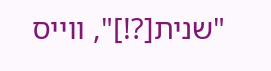"שנית[?!]", ווייס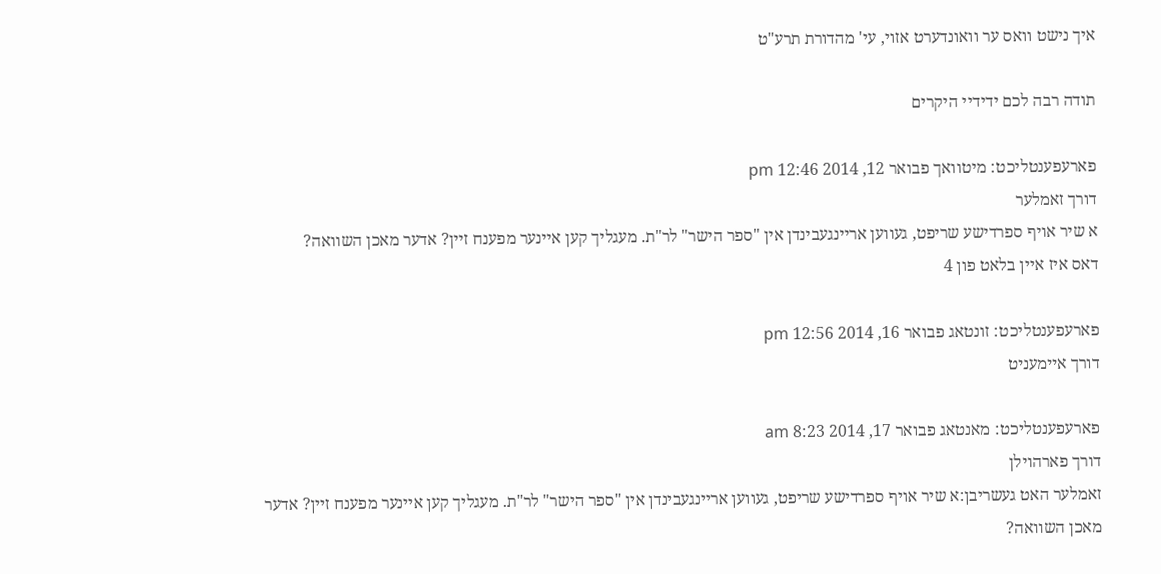איך נישט וואס ער וואונדערט אזוי, עי' מהדורת תרע"ט

תודה רבה לכם ידידיי היקרים

פארעפענטליכט: מיטוואך פבואר 12, 2014 12:46 pm
דורך זאמלער
א שיר אויף ספרדישע שריפט, געווען אריינגעבינדן אין "ספר הישר" לר"ת. מעגליך קען איינער מפענח זיין? אדער מאכן השוואה?
דאס איז איין בלאט פון 4

פארעפענטליכט: זונטאג פבואר 16, 2014 12:56 pm
דורך איימעניט

פארעפענטליכט: מאנטאג פבואר 17, 2014 8:23 am
דורך פארהוילן
זאמלער האט געשריבן:א שיר אויף ספרדישע שריפט, געווען אריינגעבינדן אין "ספר הישר" לר"ת. מעגליך קען איינער מפענח זיין? אדער מאכן השוואה?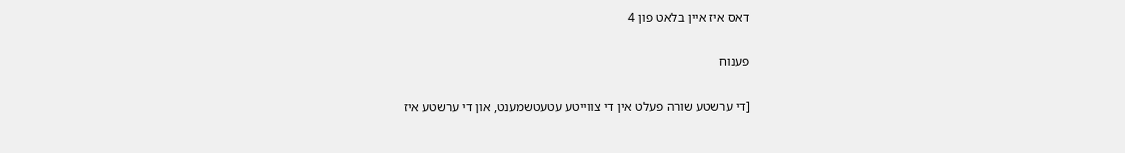דאס איז איין בלאט פון 4

פענוח

[די ערשטע שורה פעלט אין די צווייטע עטעטשמענט, און די ערשטע איז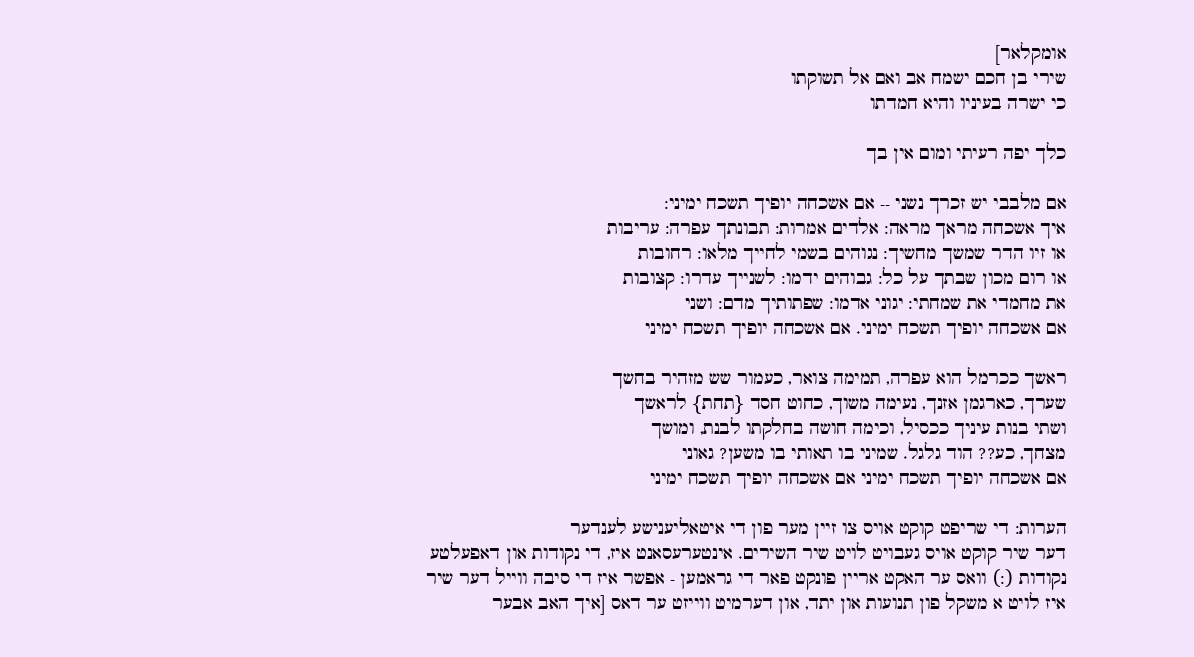אומקלאר]
שירי בן חכם ישמח אב ואם אל תשוקתו
כי ישרה בעיניו והיא חמדתו

כלך יפה רעיתי ומום אין בך

אם מלבבי יש זכרך נשני -- אם אשכחה יופיך תשכח ימיני:
איך אשכחה מראך מראה: אלדים אמרות: תבונתך עפרה: עריבות
או זיו הדר שמשך מחשיך: נגוהים בשמי לחייך מלאו: רחובות
או רום מכון שבתך על כל: גבוהים ידמו: לשנייך עדרו: קצובות
את מחמדי את שמחתי: יגוני אדמו: שפתותיך מדם: ושני
אם אשכחה יופיך תשכח ימיני. אם אשכחה יופיך תשכח ימיני

ראשך ככרמל הוא עפרה, תמימה צואר, כעמור שש מזהיר בחשך
שערך, כארגמן אזנך, נעימה משוך, כחוט חסד {תחת} לראשך
ושתי בנות עיניך ככסיל, וכימה חושה בחלקתו לבנת, ומושך
מצחך, כע?? הוד גלגל. שמיני בו תאותי בו משען? גאוני
אם אשכחה יופיך תשכח ימיני אם אשכחה יופיך תשכח ימיני

הערות: די שריפט קוקט אויס צו זיין מער פון די איטאליענישע לענדער
דער שיר קוקט אויס געבויט לויט שיר השירים. אינטערעסאנט איז, די נקודות און דאפעלטע נקודות (:) וואס ער האקט אריין פונקט פאר די גראמען - אפשר איז די סיבה ווייל דער שיר איז לויט א משקל פון תנועות און יתד, און דערמיט ווייזט ער דאס [איך האב אבער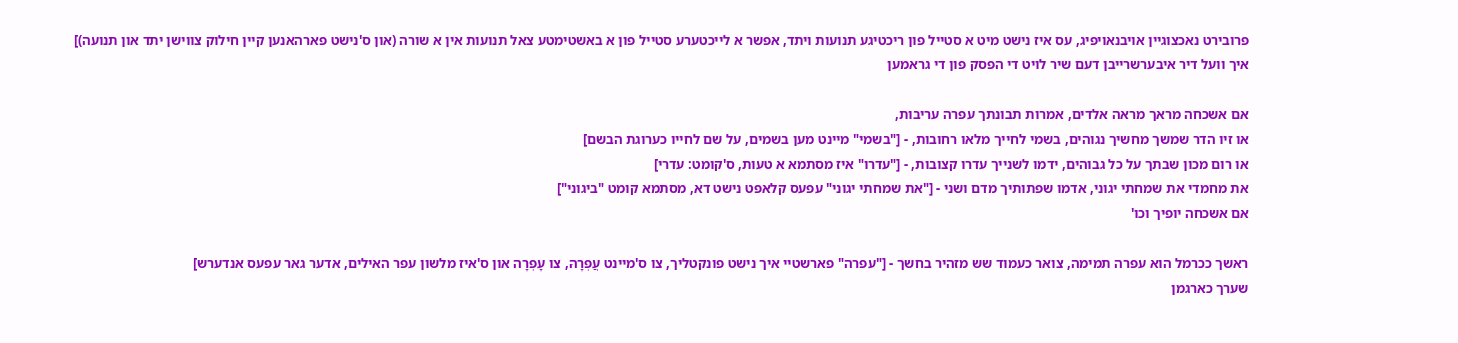פרובירט נאכצוגיין אויבנאויפיג, עס איז נישט מיט א סטייל פון ריכטיגע תנועות ויתד, אפשר א לייכטערע סטייל פון א באשטימטע צאל תנועות אין א שורה (און ס'נישט פארהאנען קיין חילוק צווישן יתד און תנועה)]
איך וועל דיר איבערשרייבן דעם שיר לויט די הפסק פון די גראמען

אם אשכחה מראך מראה אלדים, אמרות תבונתך עפרה עריבות,
או זיו הדר שמשך מחשיך נגוהים, בשמי לחייך מלאו רחובות, - ["בשמי" מיינט מען בשמים, על שם לחייו כערוגת הבשם]
או רום מכון שבתך על כל גבוהים, ידמו לשנייך עדרו קצובות, - ["עדרו" איז מסתמא א טעות, ס'קומט: עדרי]
את מחמדי את שמחתי יגוני, אדמו שפתותיך מדם ושני - ["את שמחתי יגוני" עפעס קלאפט נישט דא, מסתמא קומט "ביגוני"]
אם אשכחה יופיך וכו'

ראשך ככרמל הוא עפרה תמימה, צואר כעמוד שש מזהיר בחשך - ["עפרה" פארשטיי איך נישט פונקטליך, צו ס'מיינט עֲפְרָהּ, צו עָפְרָה און ס'איז מלשון עפר האילים, אדער גאר עפעס אנדערש]
שערך כארגמן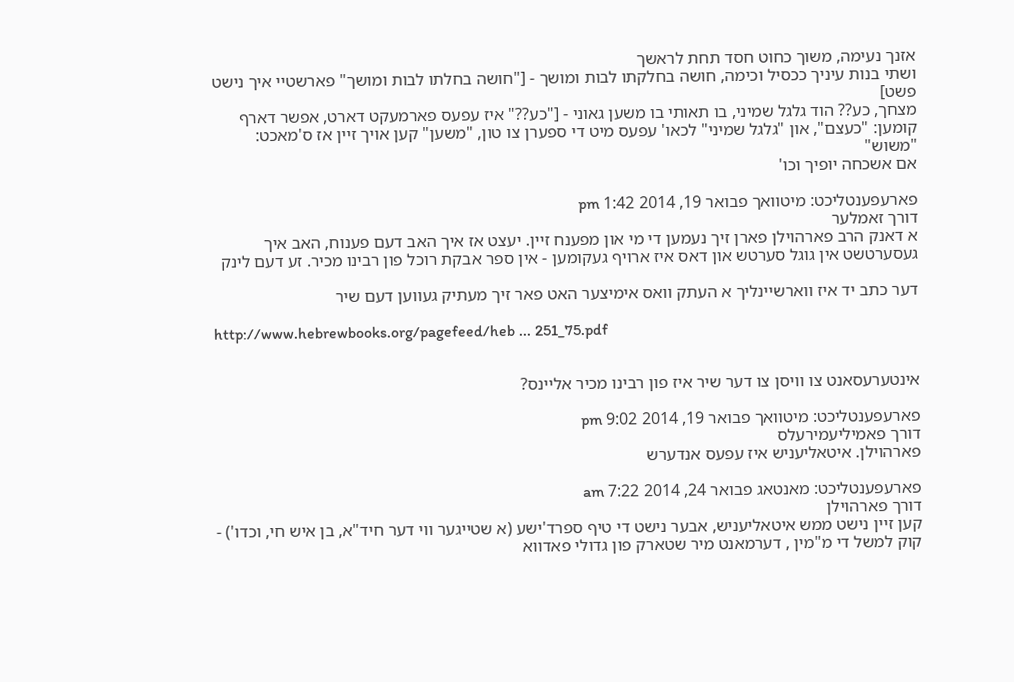אזנך נעימה, משוך כחוט חסד תחת לראשך
ושתי בנות עיניך ככסיל וכימה, חושה בחלקתו לבות ומושך - ["חושה בחלתו לבות ומושך" פארשטיי איך נישט פשט]
מצחך, כע?? הוד גלגל שמיני, בו תאותי בו משען גאוני - ["כע??" איז עפעס פארמעקט דארט, אפשר דארף קומען: "כעצם", און "גלגל שמיני" לכאו' עפעס מיט די ספערן צו טון, "משען" קען אויך זיין אז ס'מאכט: "משוש"
אם אשכחה יופיך וכו'

פארעפענטליכט: מיטוואך פבואר 19, 2014 1:42 pm
דורך זאמלער
א דאנק הרב פארהוילן פארן זיך נעמען די מי און מפענח זיין. יעצט אז איך האב דעם פענוח, האב איך געסערטשט אין גוגל סערטש און דאס איז ארויף געקומען - אין ספר אבקת רוכל פון רבינו מכיר. זע דעם לינק

דער כתב יד איז ווארשיינליך א העתק וואס אימיצער האט פאר זיך מעתיק געווען דעם שיר

http://www.hebrewbooks.org/pagefeed/heb ... 251_75.pdf


אינטערעסאנט צו וויסן צו דער שיר איז פון רבינו מכיר אליינס?

פארעפענטליכט: מיטוואך פבואר 19, 2014 9:02 pm
דורך פאמיליעמירעלס
פארהוילן. איטאליעניש איז עפעס אנדערש

פארעפענטליכט: מאנטאג פבואר 24, 2014 7:22 am
דורך פארהוילן
קען זיין נישט ממש איטאליעניש, אבער נישט די טיף ספרד'ישע (א שטייגער ווי דער חיד"א, בן איש חי, וכדו') - קוק למשל די מ"מין , דערמאנט מיר שטארק פון גדולי פאדווא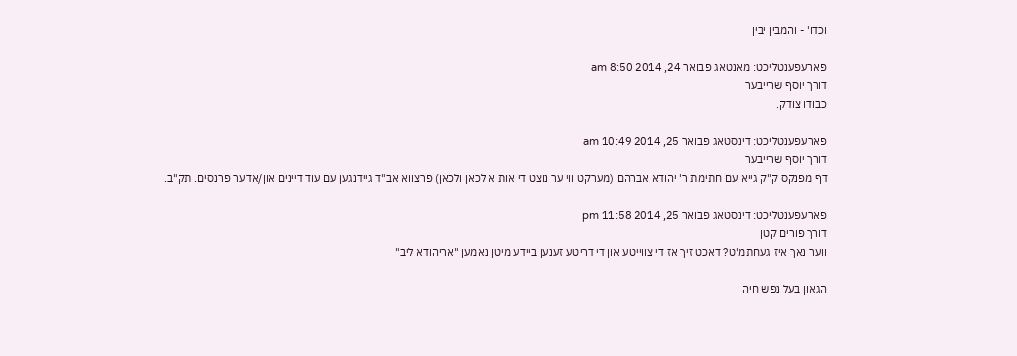וכדו' - והמבין יבין

פארעפענטליכט: מאנטאג פבואר 24, 2014 8:50 am
דורך יוסף שרייבער
כבודו צודק.

פארעפענטליכט: דינסטאג פבואר 25, 2014 10:49 am
דורך יוסף שרייבער
דף מפנקס ק"ק גייא עם חתימת ר' יהודא אברהם (מערקט ווי ער נוצט די אות א לכאן ולכאן) פרצווא אב"ד גיידנגען עם עוד דיינים און/אדער פרנסים. תק"ב.

פארעפענטליכט: דינסטאג פבואר 25, 2014 11:58 pm
דורך פורים קטן
ווער נאך איז געחתמ'ט? דאכט זיך אז די צווייטע און די דריטע זענען ביידע מיטן נאמען "אריהודא ליב"

הגאון בעל נפש חיה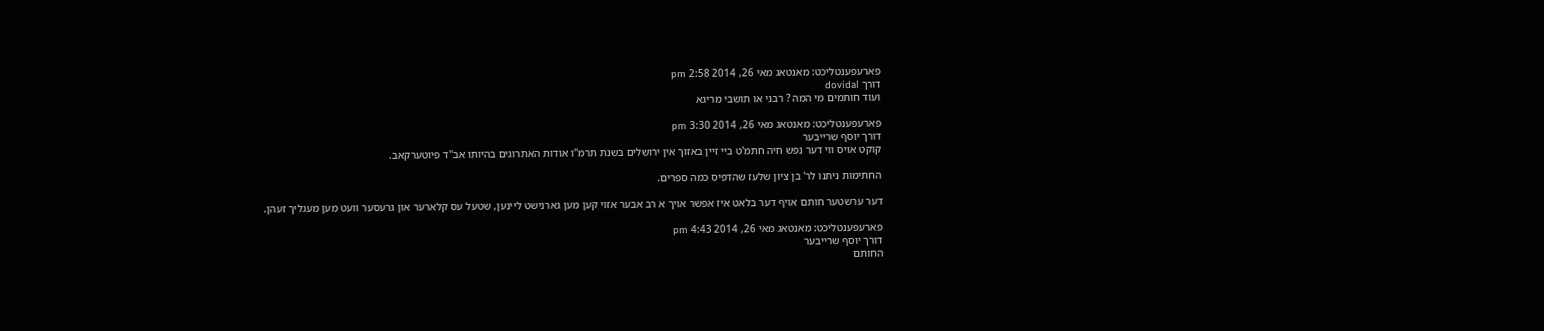פארעפענטליכט: מאנטאג מאי 26, 2014 2:58 pm
דורך dovidal
ועוד חותמים מי המה ? רבני או תושבי מריגא

פארעפענטליכט: מאנטאג מאי 26, 2014 3:30 pm
דורך יוסף שרייבער
קוקט אויס ווי דער נפש חיה חתמ'ט ביי זיין באזוך אין ירושלים בשנת תרמ''ו אודות האתרוגים בהיותו אב''ד פיוטערקאב.

החתימות ניתנו לר' בן ציון שלעז שהדפיס כמה ספרים.

דער ערשטער חותם אויף דער בלאט איז אפשר אויך א רב אבער אזוי קען מען גארנישט ליינען, שטעל עס קלארער און גרעסער וועט מען מעגליך זעהן.

פארעפענטליכט: מאנטאג מאי 26, 2014 4:43 pm
דורך יוסף שרייבער
החותם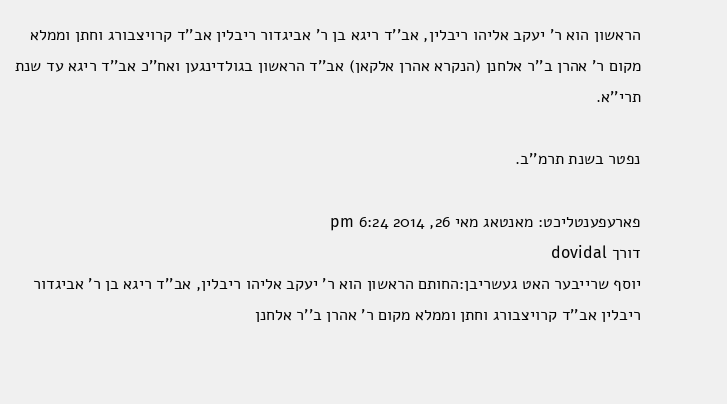הראשון הוא ר' יעקב אליהו ריבלין, אב''ד ריגא בן ר' אביגדור ריבלין אב''ד קרויצבורג וחתן וממלא מקום ר' אהרן ב''ר אלחנן (הנקרא אהרן אלקאן) אב''ד הראשון בגולדינגען ואח''כ אב''ד ריגא עד שנת תרי''א.

נפטר בשנת תרמ''ב.

פארעפענטליכט: מאנטאג מאי 26, 2014 6:24 pm
דורך dovidal
יוסף שרייבער האט געשריבן:החותם הראשון הוא ר' יעקב אליהו ריבלין, אב''ד ריגא בן ר' אביגדור ריבלין אב''ד קרויצבורג וחתן וממלא מקום ר' אהרן ב''ר אלחנן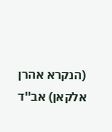(הנקרא אהרן אלקאן) אב''ד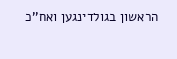הראשון בגולדינגען ואח''כ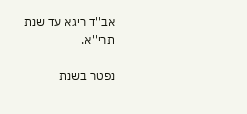אב''ד ריגא עד שנת תרי''א.

נפטר בשנת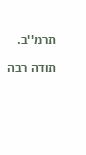תרמ''ב.

תודה רבה